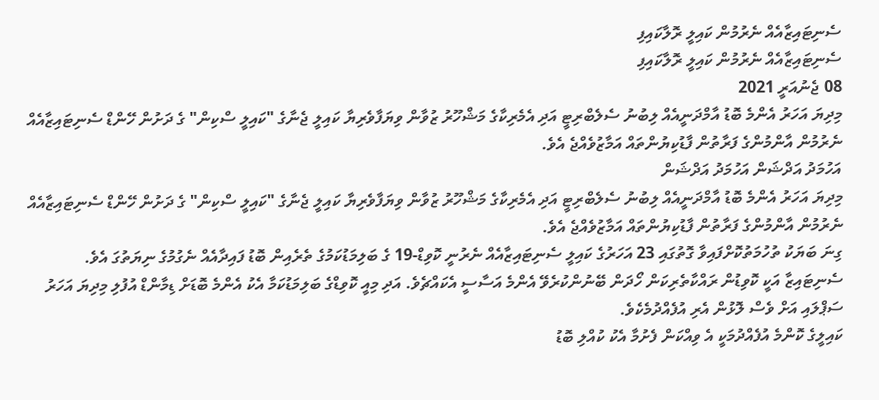ސެނިޓައިޒާއެއް ނެރުމުން ކައިލީ ރޮލާކައިފި
ސެނިޓައިޒާއެއް ނެރުމުން ކައިލީ ރޮލާކައިފި
08 ޖެނުއަރީ 2021
މިދިޔަ އަހަރު އެންމެ ބޮޑު އާމްދަނީއެއް ލިބުނު ސެލެބްރިޓީ އަދި އެމެރިކާގެ މަޝްހޫރު ޒުވާން ވިޔަފާވެރިޔާ ކައިލީ ޖެނާގެ "ކައިލީ ސްކިން" ގެ ދަށުން ހޭންޑް ސެނިޓައިޒާއެއް ނެރުމުން އާންމުންގެ ފަރާތުން ފާޑުކިޔުންތައް އަމާޒުވެއްޖެ އެވެ.
އަހުމަދު އަދްޝަން އަހުމަދު އަދްޝަން
މިދިޔަ އަހަރު އެންމެ ބޮޑު އާމްދަނީއެއް ލިބުނު ސެލެބްރިޓީ އަދި އެމެރިކާގެ މަޝްހޫރު ޒުވާން ވިޔަފާވެރިޔާ ކައިލީ ޖެނާގެ "ކައިލީ ސްކިން" ގެ ދަށުން ހޭންޑް ސެނިޓައިޒާއެއް ނެރުމުން އާންމުންގެ ފަރާތުން ފާޑުކިޔުންތައް އަމާޒުވެއްޖެ އެވެ.
ގިނަ ބަޔަކު ތުހުމަތުކޮށްފައިވާ ގޮތުގައި 23 އަހަރުގެ ކައިލީ ސެނިޓައިޒާއެއް ނެރުނީ ކޮވިޑް-19 ގެ ބަލިމަޑުކަމުގެ ތެރެއިން ބޮޑު ފައިދާއެއް ނެގުމުގެ ނިޔަތުގަ އެވެ.
ސެނިޓައިޒާ އަކީ ކޮވިޑުން ރައްކާތެރިކަން ހޯދަން ބޭނުންކުރެވޭ އެންމެ އަސާސީ އެކައްޗެވެ. އަދި މިއީ ކޮވިޑްގެ ބަލިމަޑުކަމާ އެކު އެންމެ ބޮޑަށް ޑިމާންޑް އުފުލި މިދިޔަ އަހަރު ސަޕްލައި އަށް ވެސް ލޮޅުން އެރި އުފެއްދުމެކެވެ.
ކައިލީގެ ކޮންމެ އުފެއްދުމަކީ އެ ވިއްކަން ފެށުމާ އެކު ކުއްލި ބޮޑު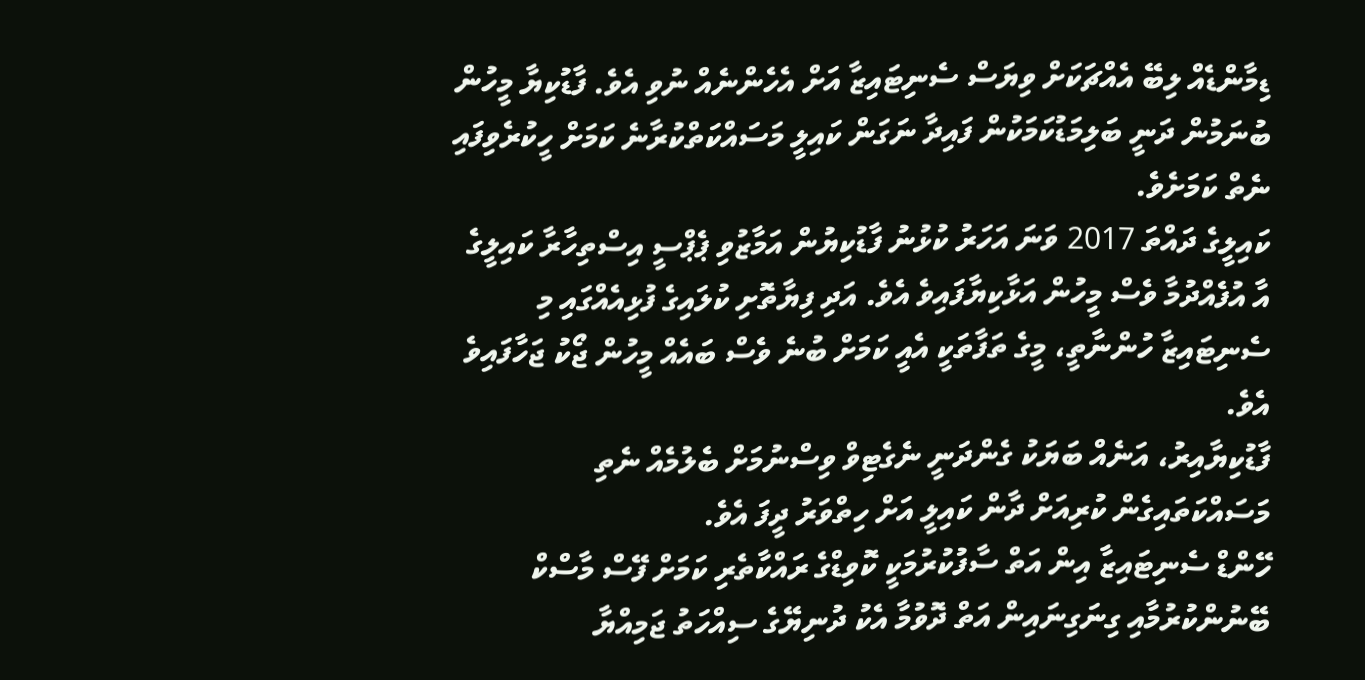ޑިމާންޑެއް ލިބޭ އެއްޗަކަށް ވިޔަސް ސެނިޓައިޒާ އަށް އެހެންނެއް ނުވި އެވެ. ފާޑުކިޔާ މީހުން ބުނަމުން ދަނީ ބަލިމަޑުކަމަކުން ފައިދާ ނަގަން ކައިލީ މަސައްކަތްކުރާނެ ކަމަށް ހީކުރެވިފައި ނެތް ކަމަށެވެ.
ކައިލީގެ ދައްތަ 2017 ވަނަ އަހަރު ކުޅުނު ފާޑުކިޔުން އަމާޒުވި ޕެޕްސީ އިސްތިހާރާ ކައިލީގެ އާ އުފެއްދުމާ ވެސް މީހުން އަޅާކިޔާފައިވެ އެވެ. އަދި ފިޔާތޮށި ކުލައިގެ ފުޅިއެއްގައި މި ސެނިޓައިޒާ ހުންނާތީ، މީގެ ތަފާތަކީ އެއީ ކަމަށް ބުނެ ވެސް ބައެއް މީހުން ޖޯކު ޖަހާފައިވެ އެވެ.
ފާޑުކިޔާއިރު، އަނެއް ބަޔަކު ގެންދަނީ ނެގެޓިވް ވިސްނުމަށް ބެލުމެއް ނެތި މަސައްކަތައިގެން ކުރިއަށް ދާން ކައިލީ އަށް ހިތްވަރު ދީފަ އެވެ.
ހޭންޑް ސެނިޓައިޒާ އިން އަތް ސާފުކުރުމަކީ ކޮވިޑްގެ ރައްކާތެރި ކަމަށް ފޭސް މާސްކް ބޭނުންކުރުމާއި ގިނަގިނައިން އަތް ދޮވުމާ އެކު ދުނިޔޭގެ ސިއްހަތު ޖަމިއްޔާ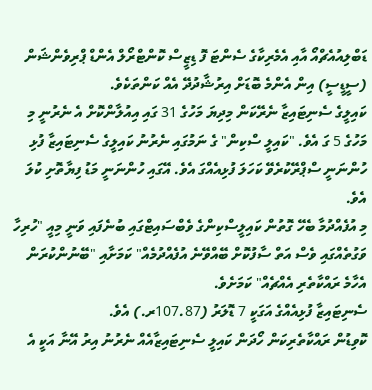ޑަބްލިއުއެޗްއޯ އާއި އެމެރިކާގެ ސެންޓަ ފޮ ޑިޒީސް ކޮންޓްރޯލް އެންޑް ޕްރިވެންޝަން (ސީޑީސީ) އިން އެންމެ ބޮޑަށް އިރުޝާދުދޭ އެއް ކަންތަކެވެ.
ކައިލީގެ ސެނިޓައިޒާ ނެރޭކަން މިދިޔަ މަހުގެ 31 ގައި އިއުލާންކޮށް އެ ނެރުނީ މި މަހުގެ 5 ގަ އެވެ. "ކައިލީ ސްކިން" ގެ ނަމުގައި ނެރުނު ކައިލީގެ ސެނިޓައިޒާ ފުޅި ހުންނަނީ ސްޕްރޭކުރެވޭ ކަހަލަ ފުޅިއެއްގަ އެވެ. އޭގައި ހުންނަނީ މަޑު ފިޔާތޮށި ކުލަ އެވެ.
މި އުފެއްދުމާ ބެހޭ ގޮތުން ކައިލީސްކިންގެ ވެބްސައިޓްގައި ބުނެފައި ވަނީ މިއީ "ހުރިހާ ވަގުތެއްގައި ވެސް އަތް ސާފުކޮށް ބޭއްވޭނެ އުފެއްދުމެއް" ކަމަށާއި "ބޭނުންކުރަން އެހާމެ ރައްކާތެރި އެއްޗެއް" ކަމަށެވެ.
ސެނިޓައިޒާ ފުޅިއެއްގެ އަގަކީ 7 ޑޮލަރު (107.87ރ.) އެވެ.
ކޮވިޑުން ރައްކާތެރިކަން ހޯދަން ކައިލީ ސެނިޓައިޒާއެއް ނެރުނު އިރު އޭނާ އަކީ އެ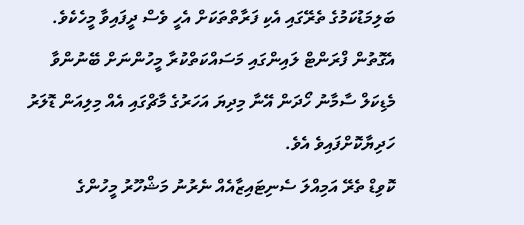ބަލިމަޑުކަމުގެ ތެރޭގައި އެކި ފަރާތްތަކަށް އެހީ ވެސް ދީފައިވާ މީހެކެވެ. އެގޮތުން ފްރަންޓް ލައިންގައި މަސައްކަތްކުރާ މީހުންނަށް ބޭނުންވާ މެޑިކަލް ސާމާނު ހޯދަން އޭނާ މިދިޔަ އަހަރުގެ މާޗްގައި އެއް މިލިއަން ޑޮލަރު ހަދިޔާކޮށްފައިވެ އެވެ.
ކޮވިޑް ތެރޭ އަމިއްލަ ސެނިޓައިޒާއެއް ނެރުނު މަޝްހޫރު މީހުންގެ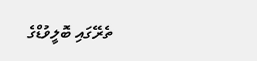ތެރޭގައި ބޮލީވުޑްގެ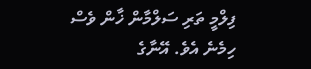ފިލްމީ ތަރި ސަލްމާން ޚާން ވެސް ހިމެނެ އެވެ. އޭނާގެ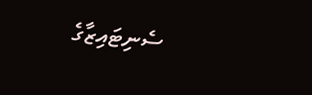ސެނިޓައިޒާގެ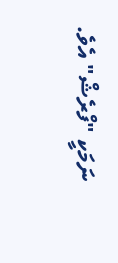ނަމަކީ "ފްރެޝް" އެވެ.